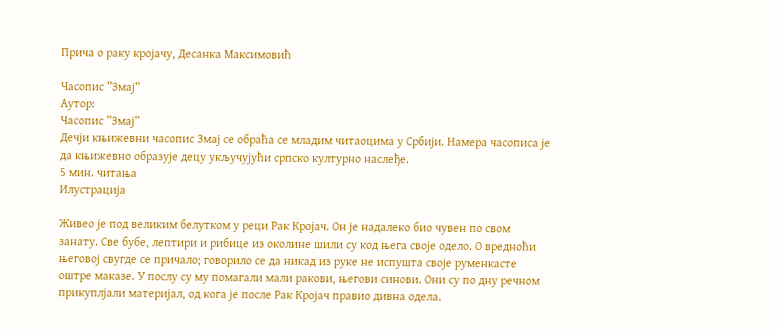Прича о раку кројачу, Десанка Максимовић

Часопис ”Змај”
Аутор:
Часопис ”Змај”
Дечји књижевни часопис Змај се обраћа се младим читаоцима у Србији. Намера часописа је да књижевно образује децу укључујући српско културно наслеђе.
5 мин. читања
Илустрација

Живео је под великим белутком у реци Рак Кројач. Он је надалеко био чувен по свом занату. Све бубе, лептири и рибице из околине шили су код њега своје одело. О вредноћи његовој свугде се причало; говорило се да никад из руке не испушта своје руменкасте оштре маказе. У послу су му помагали мали ракови, његови синови. Они су по дну речном прикуплјали материјал, од кога је после Рак Кројач правио дивна одела.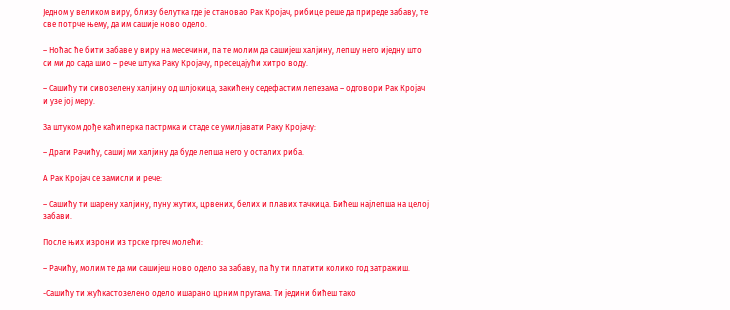Једном у великом виру, близу белутка где је становао Рак Кројач, рибице реше да приреде забаву, те све потрче њему, да им сашије ново одело.

– Ноћас ће бити забаве у виру на месечини, па те молим да сашијеш халјину, лепшу него иједну што си ми до сада шио – рече штука Раку Кројачу, пресецајући хитро воду.

– Сашићу ти сивозелену халјину од шлјокица, закићену седефастим лепезама – одговори Рак Кројач и узе јој меру.

За штуком дође каћиперка пастрмка и стаде се умилјавати Раку Кројачу:

– Драги Рачићу, сашиј ми халјину да буде лепша него у осталих риба.

А Рак Кројач се замисли и рече:

– Сашићу ти шарену халјину, пуну жутих, црвених, белих и плавих тачкица. Бићеш најлепша на целој забави.

После њих изрони из трске гргеч молећи:

– Рачићу, молим те да ми сашијеш ново одело за забаву, па ћу ти платити колико год затражиш.

-Сашићу ти жућкастозелено одело ишарано црним пругама. Ти једини бићеш тако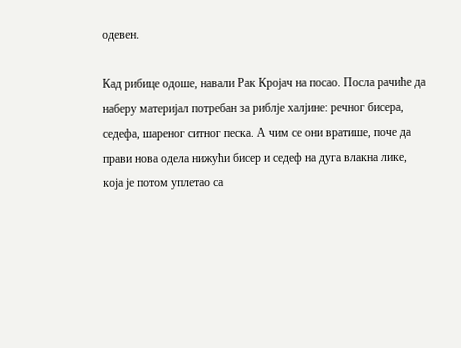одевен.

Кад рибице одоше, навали Рак Кројач на посао. Посла рачиће да наберу материјал потребан за риблје халјине: речног бисера, седефа, шареног ситног песка. А чим се они вратише, поче да прави нова одела нижући бисер и седеф на дуга влакна лике, која је потом уплетао са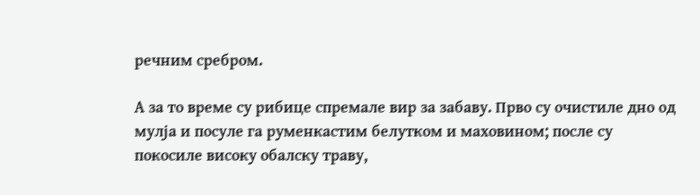речним сребром.

А за то време су рибице спремале вир за забаву. Прво су очистиле дно од мулја и посуле га руменкастим белутком и маховином; после су покосиле високу обалску траву,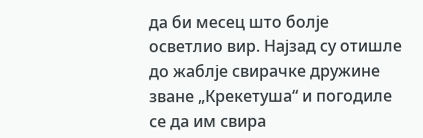да би месец што болје осветлио вир. Најзад су отишле до жаблје свирачке дружине зване „Крекетуша“ и погодиле се да им свира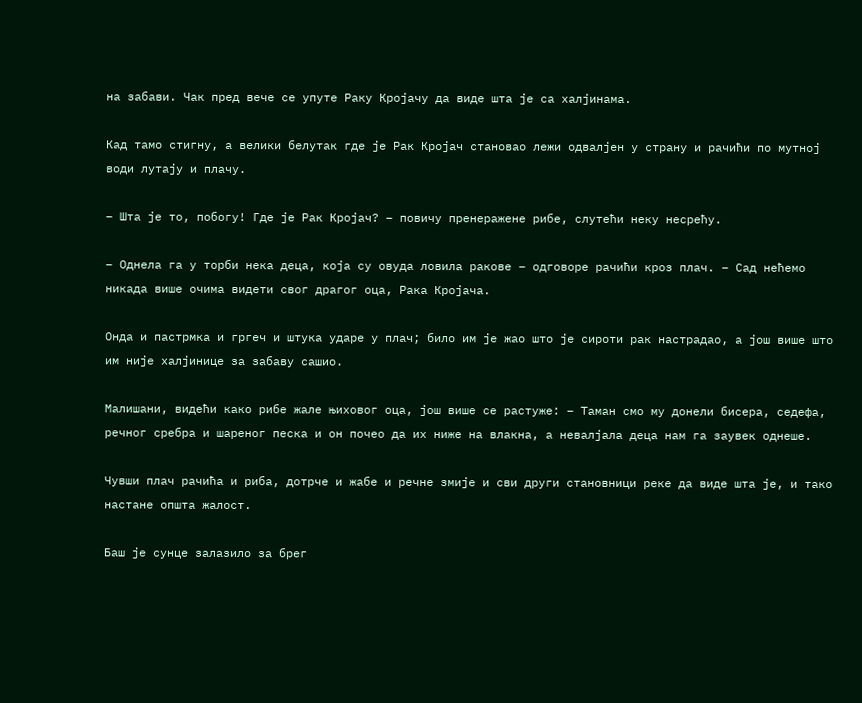на забави. Чак пред вече се упуте Раку Кројачу да виде шта је са халјинама.

Кад тамо стигну, а велики белутак где је Рак Кројач становао лежи одвалјен у страну и рачићи по мутној води лутају и плачу.

– Шта је то, побогу! Где је Рак Кројач? – повичу пренеражене рибе, слутећи неку несрећу.

– Однела га у торби нека деца, која су овуда ловила ракове – одговоре рачићи кроз плач. – Сад нећемо никада више очима видети свог драгог оца, Рака Кројача.

Онда и пастрмка и гргеч и штука ударе у плач; било им је жао што је сироти рак настрадао, а још више што им није халјинице за забаву сашио.

Малишани, видећи како рибе жале њиховог оца, још више се растуже: – Таман смо му донели бисера, седефа, речног сребра и шареног песка и он почео да их ниже на влакна, а невалјала деца нам га заувек однеше.

Чувши плач рачића и риба, дотрче и жабе и речне змије и сви други становници реке да виде шта је, и тако настане општа жалост.

Баш је сунце залазило за брег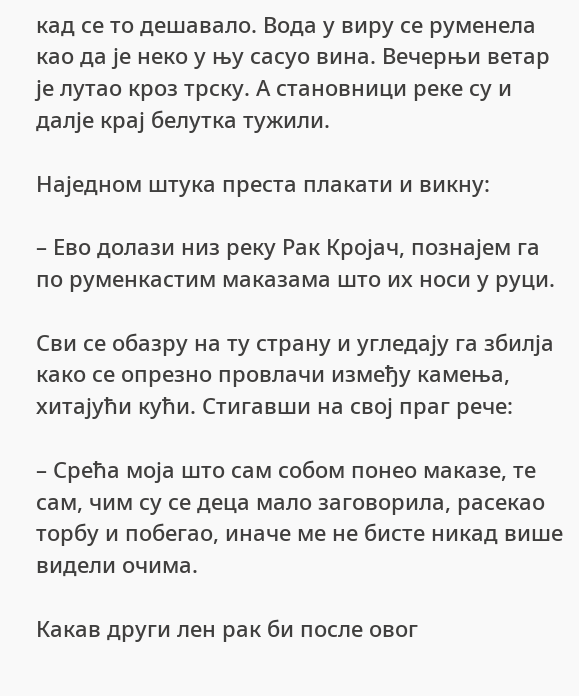кад се то дешавало. Вода у виру се руменела као да је неко у њу сасуо вина. Вечерњи ветар је лутао кроз трску. А становници реке су и далје крај белутка тужили.

Наједном штука преста плакати и викну:

– Ево долази низ реку Рак Кројач, познајем га по руменкастим маказама што их носи у руци.

Сви се обазру на ту страну и угледају га збилја како се опрезно провлачи између камења, хитајући кући. Стигавши на свој праг рече:

– Срећа моја што сам собом понео маказе, те сам, чим су се деца мало заговорила, расекао торбу и побегао, иначе ме не бисте никад више видели очима.

Какав други лен рак би после овог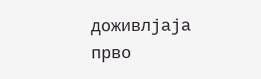доживлјаја прво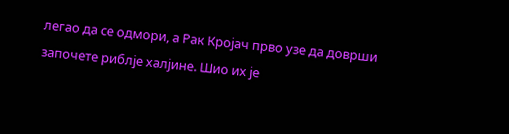легао да се одмори, а Рак Кројач прво узе да доврши започете риблје халјине. Шио их је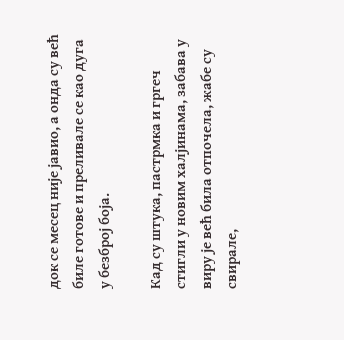док се месец није јавио, а онда су већ биле готове и преливале се као дуга у безброј боја.

Кад су штука, пастрмка и гргеч стигли у новим халјинама, забава у виру је већ била отпочела, жабе су свирале,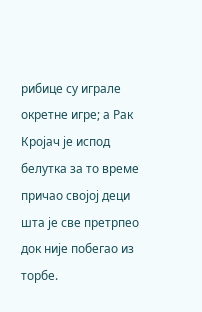рибице су играле окретне игре; а Рак Кројач је испод белутка за то време причао својој деци шта је све претрпео док није побегао из торбе.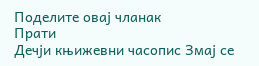Поделите овај чланак
Прати
Дечји књижевни часопис Змај се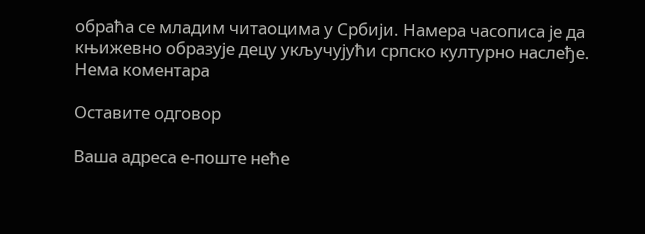обраћа се младим читаоцима у Србији. Намера часописа је да књижевно образује децу укључујући српско културно наслеђе.
Нема коментара

Оставите одговор

Ваша адреса е-поште неће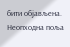бити објављена. Неопходна поља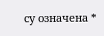су означена *